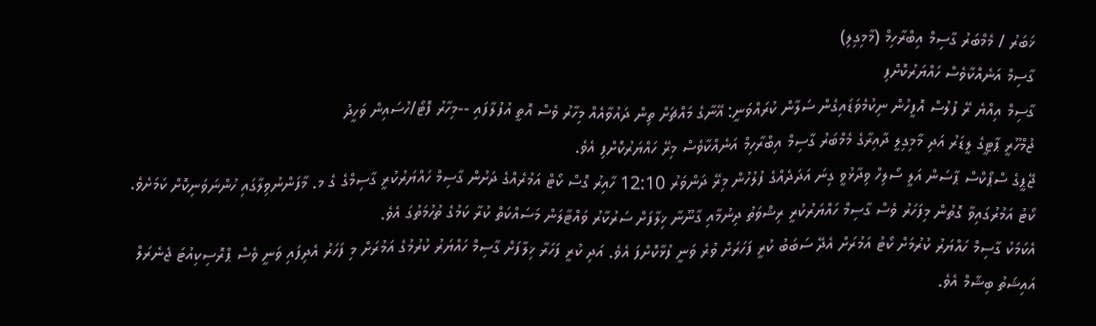ޚަބަރު / މެމްބަރު ގާސިމް އިބްރާހިމް (މާމިގިލި)
ގާސިމް އަނެއްކާވެސް ހައްޔަރުކޮށްފި
ގާސިމް އިއްޔެ ރޭ ފުލުސް އޮފީހުން ނިކުމެވަޑައިގެން ސަލާން ކުރައްވަނީ: އޭނާގެ މައްޗަށް ތިން ދައުވާއެއް މިހާރު ވެސް އޮތީ އުފުލާފައި --މިހާރު ފޮޓޯ/ހުސައިން ވަހީދު
ޖުމްހޫރީ ޕާޓީގެ ލީޑަރު އަދި މާމިގިލީ ދާއިރާގެ މެމްބަރު ގާސިމް އިބްރާހިމް އަނެއްކާވެސް މިރޭ ހައްޔަރުކޮށްފި އެވެ.
ޖޭޕީގެ ސްޕޯކްސް ޕާސަން އަލީ ސޯލިހް ވިދާޅުވީ ގިނަ އަދަދެއްގެ ފުލުހުން މިރޭ ދަންވަރު 12:10 ހާއިރު ގޮސް ކޯޓް އަމުރެއްގެ ދަށުން ގާސިމް ހައްޔަރުކުރީ ގާސިމްގެ ގެ މ. މާފަންނުވިލާގައި ހުންނަވަނިކޮށް ކަމަށެވެ.
ކޯޓު އަމުރުގައިވާ ގޮތުން މިފަހަރު ވެސް ގާސިމް ހައްޔަރުކުރީ ރިޝްވަތު ދިނުމާއި ގާނޫނާ ޚިލާފަށް ސަރުކާރު ވައްޓާލަން މަސައްކަތް ކުރާ ކަމުގެ ތުހުމަތުގަ އެވެ.
އެކަމަކު ގާސިމް ހައްޔަރު ކުރުމަށް ކޯޓު އަމުރަށް އެދޭ ސަބަބު ކުރީ ފަހަރަށް ވުރެ ވަނީ ފުޅާކޮށްފަ އެވެ. އަދި ކުރީ ފަހަރާ ޚިލާފަށް ގާސިމް ހައްޔަރު ކުރުމުގެ އަމުރަށް މި ފަހަރު އެދިފައި ވަނީ ވެސް ޕްރޮސިކިއުޓަ ޖެނެރަލް އައިޝަތު ބިޝާމް އެވެ.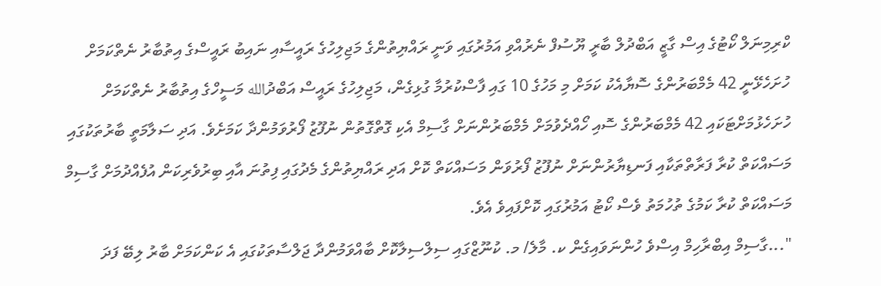ކްރިމިނަލް ކޯޓުގެ އިސް ގާޒީ އަބްދުލް ބާރީ ޔޫސުފް ނެރުއްވި އަމުރުގައި ވަނީ ރައްޔިތުންގެ މަޖިލިހުގެ ރައީސާއި ނައިބު ރައީސްގެ އިތުބާރު ނެތްކަމަށް ހުށަހެޅޭނީ 42 މެމްބަރުންގެ ސޮޔާއެކު ކަމަށް މި މަހުގެ 10 ގައި ފާސްކުރުމާ ގުޅިގެން، މަޖިލިހުގެ ރައީސް އަބްދުالله މަސީހްގެ އިތުބާރު ނެތްކަމަށް ހުށަހެޅުމަށްޓަކައި 42 މެމްބަރުންގެ ސޮއި ހޯއްދެވުމަށް މެމްބަރުންނަށް ގާސިމް އެކި ގޮތްގޮތުން ނުފޫޒު ފޯރުވަމުންދާ ކަމަށެވެ. އަދި ސަލާމަތީ ބާރުތަކުގައި މަސައްކަތް ކުރާ ފަރާތްތަކާއި ފަނޑިޔާރުންނަށް ނުފޫޒު ފޯރުވަން މަސައްކަތް ކޮށް އަދި ރައްޔިތުންގެ މެދުގައި ފިތުނަ އާއި ބިރުވެރިކަން އުފެއްދުމަށް ގާސިމް މަސައްކަތް ކުރާ ކަމުގެ ތުހުމަތު ވެސް ކޯޓު އަމުރުގައި ކޮށްފައިވެ އެވެ.
"...ގާސިމް އިބްރާހިމް އިސްވެ ހުންނަވައިގެން ކ. މާލެ/ މ. ކުނޫޒްގައި ސިލްސިލާކޮށް ބާއްވަމުންދާ ޖަލްސާތަކުގައި އެ ކަންކަމަށް ބާރު ލިބޭ ފަދަ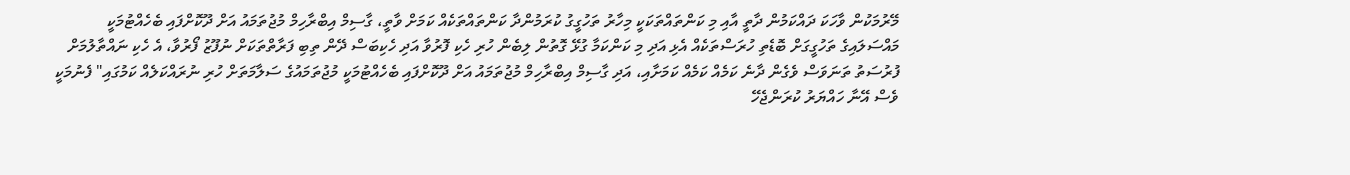މޭރުމަކުން ވާހަކަ ދައްކަމުން ދާތީ އާއި މި ކަންތައްތަކަކީ މިހާރު ތަހުގީގު ކުރަމުންދާ ކަންތައްތަކެއް ކަމަށް ވާތީ، ގާސިމް އިބްރާހިމް މުޖުތަމައު އަށް ދޫކޮށްފައި ބެހެއްޓުމަކީ މައްސަލައިގެ ތަހުގީގަށް ބޮޑެތި ހުރަސްތަކެއް އެޅި އަދި މި ކަންކަމާ ގުޅޭ ގޮތުން ލިބެން ހުރި ހެކި ފޮރުވާ އަދި ހެކިބަސް ދޭން ތިބި ފަރާތްތަކަށް ނުފޫޒު ފޯރުވާ، އެ ހެކި ނައްތާލުމަށް ފުރުސަތު ތަނަވަސް ވެގެން ދާނެ ކަމެއް ކަމެއް ކަމަށާއި، އަދި ގާސިމް އިބްރާހިމް މުޖުތަމައު އަށް ދޫކޮށްފައި ބެހެއްޓުމަކީ މުޖުތަމައުގެ ސަލާމަތަށް ހުރި ނުރައްކަލެއް ކަމުގައި" ފެނުމަކީ ވެސް އޭނާ ހައްޔަރު ކުރަންޖެހޭ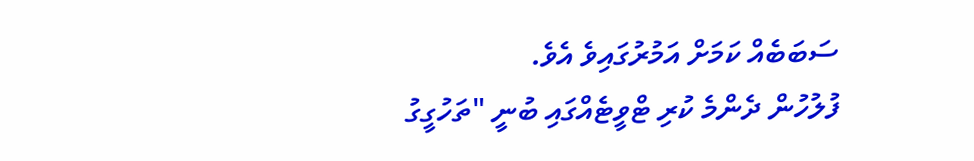ސަބަބެއް ކަމަށް އަމުރުގައިވެ އެވެ.
ފުލުހުން ދެންމެ ކުރި ޓްވީޓެއްގައި ބުނީ "ތަހުގީގު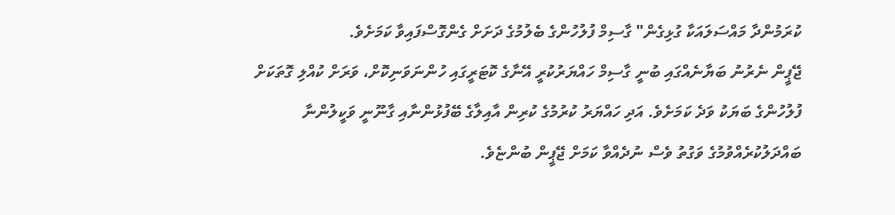ކުރަމުންދާ މައްސަލައަކާ ގުޅިގެން" ގާސިމް ފުލުހުންގެ ބެލުމުގެ ދަށަށް ގެންގޮސްފައިވާ ކަމަށެވެ.
ޖޭޕީން ނެރުނު ބަޔާނެއްގައި ބުނީ ގާސިމް ހައްޔަރުކުރީ އޭނާގެ ކޮޓަރީގައި ހުންނަވަނިކޮށް، ވަރަށް ކުއްލި ގޮތަކަށް ފުލުހުންގެ ބަޔަކު ވަދެ ކަމަށެވެ. އަދި ހައްޔަރު ކުރުމުގެ ކުރިން އާއިލާގެ ބޭފުޅުންނާއި ގާނޫނީ ވަކީލުންނާ ބައްދަލުކުރެއްވުމުގެ ވަގުތު ވެސް ނުދެއްވާ ކަމަށް ޖޭޕީން ބުންޏެވެ.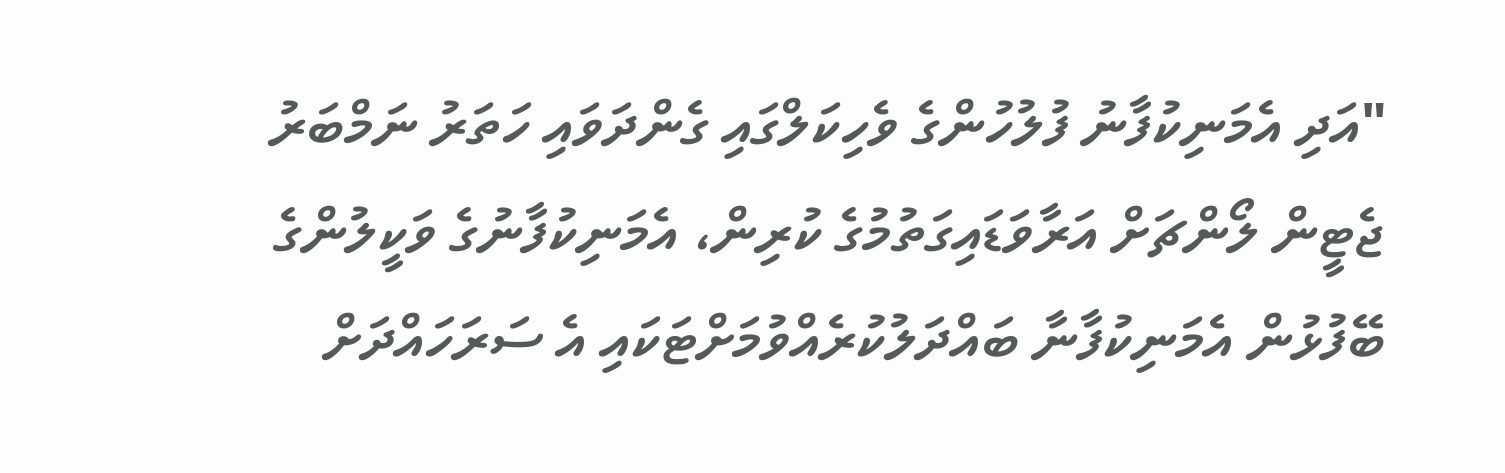"އަދި އެމަނިކުފާނު ފުލުހުންގެ ވެހިކަލްގައި ގެންދަވައި ހަތަރު ނަމްބަރު ޖެޓީން ލޯންޗަށް އަރާވަޑައިގަތުމުގެ ކުރިން، އެމަނިކުފާނުގެ ވަކީލުންގެ ބޭފުޅުން އެމަނިކުފާނާ ބައްދަލުކުރެއްވުމަށްޓަކައި އެ ސަރަހައްދަށް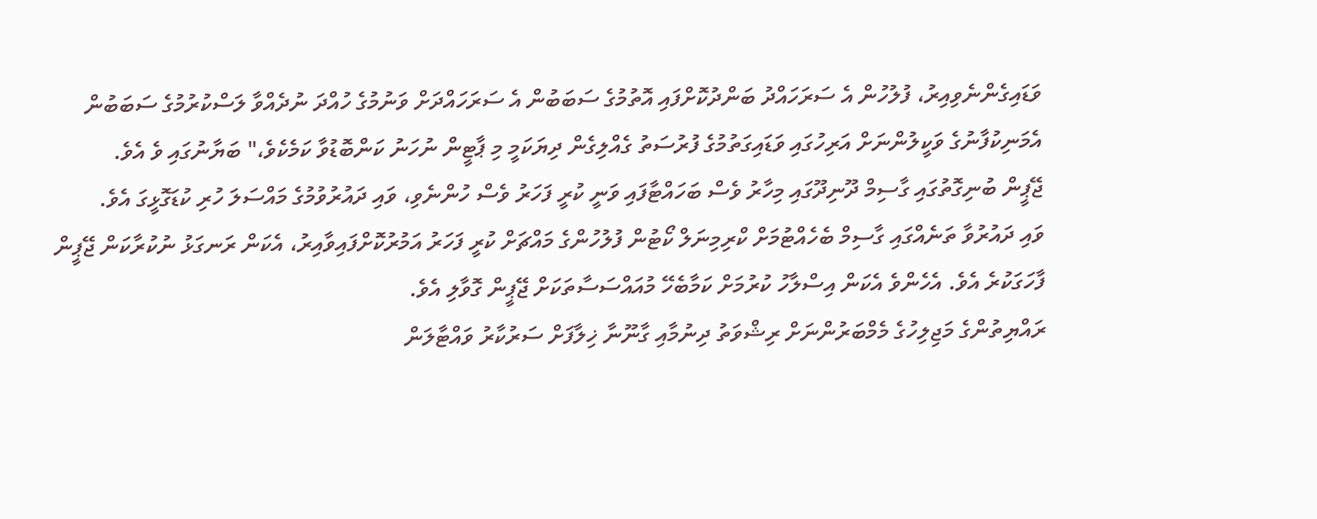ވަޑައިގެންނެވިއިރު، ފުލުހުން އެ ސަރަހައްދު ބަންދުކޮށްފައި އޮތުމުގެ ސަބަބުން އެ ސަރަހައްދަށް ވަނުމުގެ ހުއްދަ ނުދެއްވާ ލަސްކުރުމުގެ ސަބަބުން އެމަނިކުފާނުގެ ވަކީލުންނަށް އަރިހުގައި ވަޑައިގަތުމުގެ ފުރުސަތު ގެއްލިގެން ދިޔަކަމީ މި ޕާޓީން ނުހަނު ކަންބޮޑުވާ ކަމެކެވެ،" ބަޔާނުގައި ވެ އެވެ.
ޖޭޕީން ބުނިގޮތުގައި ގާސިމް ދޫނިދޫގައި މިހާރު ވެސް ބަހައްޓާފައި ވަނީ ކުރީ ފަހަރު ވެސް ހުންނެވި، ވައި ދައުރުވުމުގެ މައްސަލަ ހުރި ކުޑަގޮޅީގަ އެވެ.
ވައި ދައުރުވާ ތަނެއްގައި ގާސިމް ބެހެއްޓުމަށް ކްރިމިނަލް ކޯޓުން ފުލުހުންގެ މައްޗަށް ކުރީ ފަހަރު އަމުރުކޮށްފައިވާއިރު، އެކަން ރަނގަޅު ނުކުރާކަން ޖޭޕީން ފާހަގަކުރެ އެވެ. އެހެންވެ އެކަން އިސްލާހު ކުރުމަށް ކަމާބެހޭ މުއައްސަސާތަކަށް ޖޭޕީން ގޮވާލި އެވެ.
ރައްޔިތުންގެ މަޖިލިހުގެ މެމްބަރުންނަށް ރިޝްވަތު ދިނުމާއި ގާނޫނާ ޚިލާފަށް ސަރުކާރު ވައްޓާލަން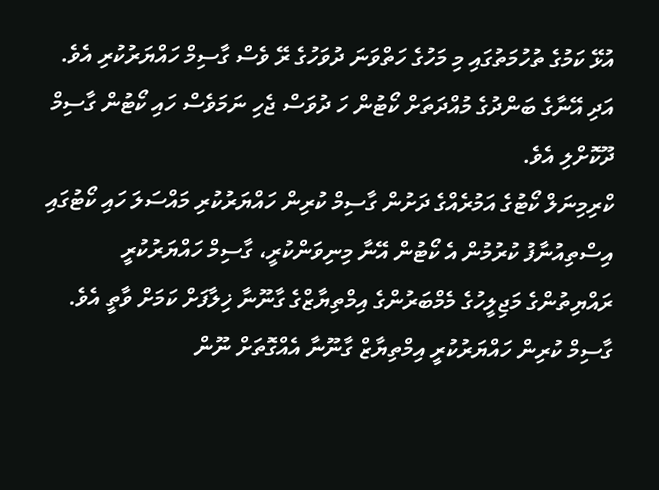އުޅޭ ކަމުގެ ތުހުމަތުގައި މި މަހުގެ ހަތްވަނަ ދުވަހުގެ ރޭ ވެސް ގާސިމް ހައްޔަރުކުރި އެވެ. އަދި އޭނާގެ ބަންދުގެ މުއްދަތަށް ކޯޓުން ހަ ދުވަސް ޖެހި ނަމަވެސް ހައި ކޯޓުން ގާސިމް ދޫކޮށްލި އެވެ.
ކްރިމިނަލް ކޯޓުގެ އަމުރެއްގެ ދަށުން ގާސިމް ކުރިން ހައްޔަރުކުރި މައްސަލަ ހައި ކޯޓުގައި އިސްތިއުނާފު ކުރުމުން އެ ކޯޓުން އޭނާ މިނިވަންކުރީ، ގާސިމް ހައްޔަރުކުރީ ރައްޔިތުންގެ މަޖިލީހުގެ މެމްބަރުންގެ އިމްތިޔާޒްގެ ގާނޫނާ ޚިލާފަށް ކަމަށް ވާތީ އެވެ.
ގާސިމް ކުރިން ހައްޔަރުކުރީ އިމްތިޔާޒް ގާނޫނާ އެއްގޮތަށް ނޫން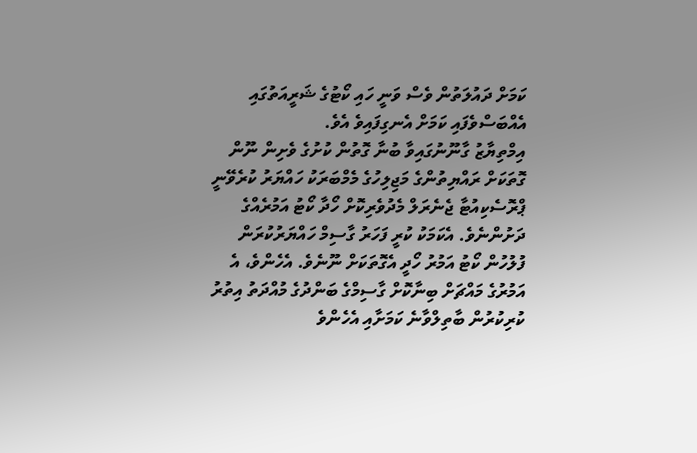ކަމަށް ދައުލަތުން ވެސް ވަނީ ހައި ކޯޓުގެ ޝަރީއަތުގައި އެއްބަސްވެފައި ކަމަށް އެނގިފައިވެ އެވެ.
އިމްތިޔާޒު ގާނޫނުގައިވާ ބުނާ ގޮތުން ކުށުގެ ވެށިން ނޫން ގޮތަކަށް ރައްޔިތުންގެ މަޖިލިހުގެ މެމްބަރަކު ހައްޔަރު ކުރެވޭނީ ޕްރޮސެކިއުޓާ ޖެނެރަލް މެދުވެރިކޮށް ހޯދާ ކޯޓު އަމުރެއްގެ ދަށުންނެވެ. އެކަމަކު ކުރީ ފަހަރު ގާސިމް ހައްޔަރުކުރަން ފުލުހުން ކޯޓު އަމުރު ހޯދީ އެގޮތަކަށް ނޫނެވެ. އެހެންވެ، އެ އަމުރުގެ މައްޗަށް ބިނާކޮށް ގާސިމްގެ ބަންދުގެ މުއްދަތު އިތުރު ކުރިކުރުން ބާތިލްވާނެ ކަމަށާއި އެހެންވެ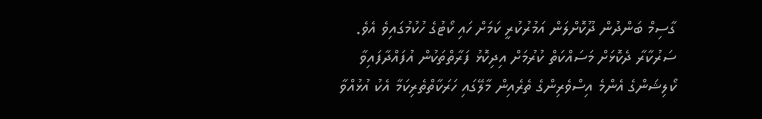ގާސިމް ބަންދުން ދޫކޮށްލަން އަމުރުކުރީ ކަމަށް ހައި ކޯޓުގެ ހުކުމުގައިވެ އެވެ.
ސަރުކާރާ ދެކޮޅަށް މަސައްކަތް ކުރުމަށް އިދިކޮޅު ފަރާތްތަކުން އުފައްދާފައިވާ ކޯލިޝަންގެ އެންމެ އިސްވެރިންގެ ތެރެއިން މާލޭގައި ހަރަކާތްތެރިކަމާ އެކު އުޅުއްވާ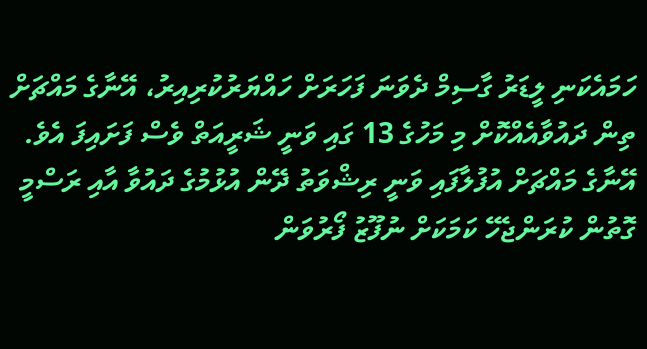ހަމައެކަނި ލީޑަރު ގާސިމް ދެވަނަ ފަހަރަށް ހައްޔަރުކުރިއިރު، އޭނާގެ މައްޗަށް ތިން ދައުވާއެއްކޮށް މި މަހުގެ 13 ގައި ވަނީ ޝަރީއަތް ވެސް ފަށައިފަ އެވެ.
އޭނާގެ މައްޗަށް އުފުލާފައި ވަނީ ރިޝްވަތު ދޭން އުޅުމުގެ ދައުވާ އާއި ރަސްމީ ގޮތުން ކުރަންޖެހޭ ކަމަކަށް ނުފޫޒު ފޯރުވަން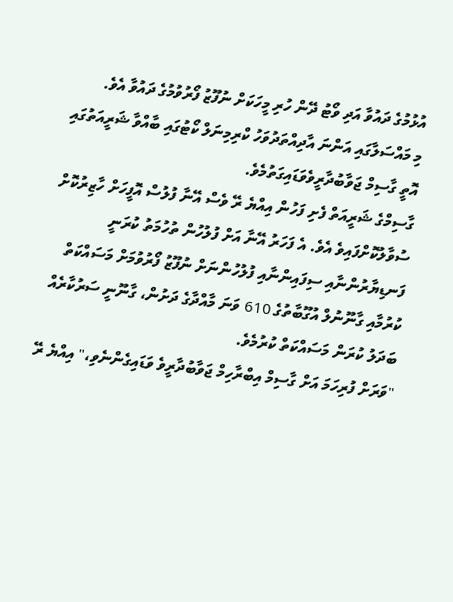އުޅުމުގެ ދައުވާ އަދި ވޯޓު ދޭން ހުރި މީހަކަށް ނުފޫޒު ފޯރުވުމުގެ ދައުވާ އެވެ.
މި މައްސަލާގައި އަންނަ އާދިއްތަދުވަހު ކްރިމިނަލް ކޯޓުގައި ބާއްވާ ޝަރީއަތުގައި އޮތީ ގާސިމް ޖަވާބުދާރީވެވަޑައިގަތުމެވެ.
ގާސިމްގެ ޝަރީއަތް ފެށި ފަހުން އިއްޔެ ރޭ ވެސް އޭނާ ފުލުސް އޮފީހަށް ހާޒިރުކޮށް ސުވާލުކޮށްފައިވެ އެވެ. އެ ފަހަރު އޭނާ އަށް ފުލުހުން ތުހުމަތު ކުރަނީ ފަނޑިޔާރުންނާއި ސިފައިންނާއި ފުލުހުންނަށް ނުފޫޒު ފޯރުވުމަށް މަސައްކަތް ކުރުމާއި ގާނޫނުލް އުގޫބާތުގެ 610 ވަނަ މާއްދާގެ ދަށުން، ގާނޫނީ ސަރުކާރެއް ބަދަލު ކުރަން މަސައްކަތް ކުރުމެވެ.
"ވަރަށް ފުރިހަމަ އަށް ގާސިމް އިބްރާހިމް ޖަވާބުދާރީވެ ވަޑައިގެންނެވި،" އިއްޔެ ރޭ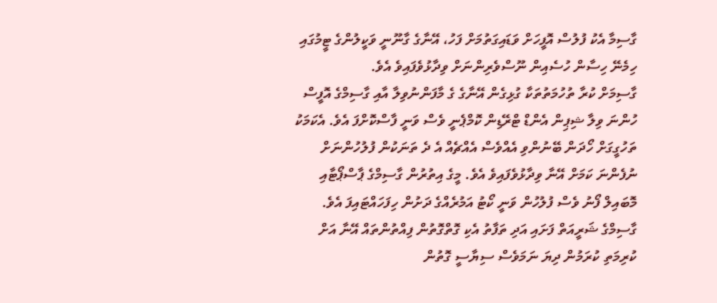ގާސިމާ އެކު ފުލުސް އޮފީހަށް ވަޑައިގަތުމަށް ފަހު، އޭނާގެ ގާނޫނީ ވަކީލުންގެ ޓީމުގައި ހިމެނޭ ހިސާން ހުސެއިން ނޫސްވެރިންނަށް ވިދާޅުވެފައިވެ އެވެ.
ގާސިމަށް ކުރާ ތުހުމަތުތަކާ ގުޅިގެން އޭނާގެ ގެ މާފަންނުވިލާ އާއި ގާސިމްގެ އޮފީސް ހުންނަ ވިލާ ޝިޕިން އެންޑް ޓްރޭޑިން ކޮމްޕެނީ ވެސް ވަނީ ފާސްކޮށްފަ އެވެ. އެކަމަކު ތަހުގީގަށް ހޯދަން ބޭނުންވި އެއްވެސް އެއްޗެއް އެ ދެ ތަނަކުން ފުލުހުންނަށް ނުފެންނަ ކަމަށް އޭނާ ވިދާޅުވެފައިވެ އެވެ. މީގެ އިތުރުން ގާސިމްގެ ޕާސްޕޯޓާއި މޮބައިލް ފޯނު ވެސް ފުލުހުން ވަނީ ކޯޓު އަމުރެއްގެ ދަށުން ހިފަހައްޓައިފަ އެވެ.
ގާސިމްގެ ޝަރީއަތް ފަށައި އަދި ތަފާތު އެކި ގޮތްގޮތުން ފިއްތުންތައް އޭނާ އަށް ކުރިމަތި ކުރަމުން ދިޔަ ނަމަވެސް ސިޔާސީ ގޮތުން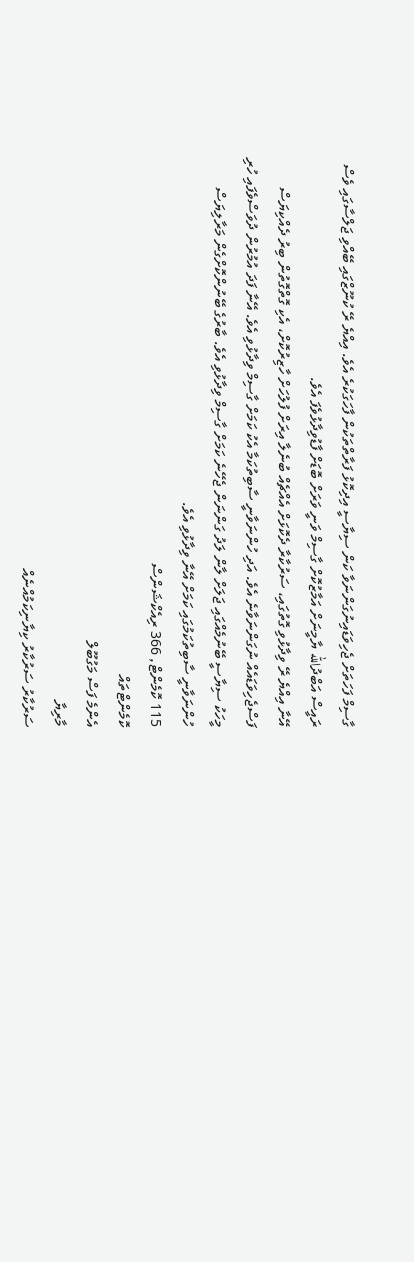ގާސިމް ފަހަތަށް ޖެހިވަޑައިނުގަންނަވާ ކަން ސިޔާސީ އިދިކޮޅު ފަރާތްތަކުން ފާހަގަކުރެ އެވެ. އިއްޔެ ރޭ ކުނޫޒްގައި ބޭއްވި ޖަލްސާގައި ވެސް ރައީސް އަބްދުالله ޔާމީނަށް އަމާޒުކޮށް ގާސިމް ވަނީ ވަރަށް ބޮޑަށް ފާޑުވިދާޅުވެފަ އެވެ.
އޭނާ އިއްޔެ ރޭ ވިދާޅުވި ގޮތުގައި، ސަރުކާރާ ދެކޮޅަށް އެއްޗެއް ބުނެލާ އިރަށް ފުލުހަށް ހާޒިރުކޮށް، އެކި ގޮތްގޮތުން ބިރު ދެއްކިޔަސް ފަސްޖެހިވަޑައެއް ނުގަންނަވާނެ އެވެ. އަދި ހުންނަވާނީ ސާބިތުކަމާ އެކު ކަމަށް ގާސިމް ވިދާޅުވި އެވެ. އޭނާ ފަދަ އުމުރުން ދުވަސްވެފައި ހުރި މީހަކު ސިޔާސީ ބޭނުމެއްގައި ޖަލަށް ލާން ލަދު ގަންނަން ޖެހޭނެ ކަމަށް ގާސިމް ވިދާޅުވި އެވެ. ބާރުގެ ބޭނުންކޮށްގެން މަރާލިޔަސް ހުންނަވާނީ ސާބިތުކަމުގައި ކަމަށް އޭނާ ވިދާޅުވި އެވެ.
115 ކޮމެންޓް, 366 ރިއެކްޝަންސް
ކޮމެންޓްތައް
އެންމެ ފަސް މަގުބޫލް
މާރިޔާ
ސަރުކާރު ސަރުކާރު ކިޔާނިކަމުއްނެއް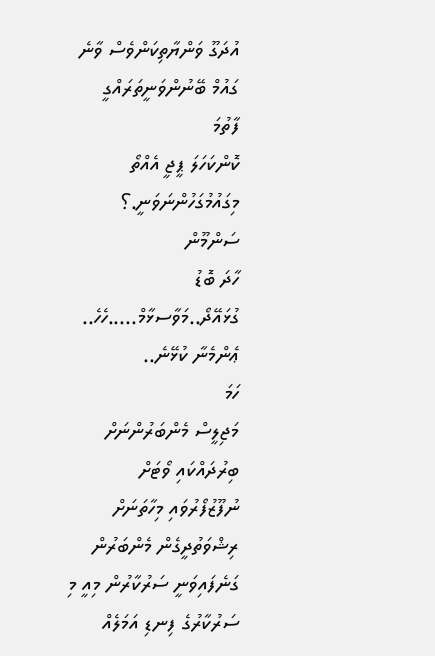އުދަގޫ ވަންޔާތިކަންވެސް ވާނެ ގައުމް ބޭނުންވަނީތަރައްގީ
ފާތުމަ
ކޮންކަހަލަ ޕީޖީ އެއްތޯ މިގައުމުގަހުންނަވަނީ.؟
ސަންމޫން
ހާދަ ބޮޑު ގުޅައޭދޯ..މަވާސޅާމް.....ހެހެ.. ޢެންމެނާ ކުޅޭނެ..
ހަމަ
މަޖިލީސް މެންބަރުންނަށް ބިރުދައްކައި ވޯޓަށް ނުފޫޒުފޯރުވައި މިހާތަނަށް ރިޝްވަތުދީގެން މެންބަރުން ގަނެފައިވަނީ ސަރުކާރުން މިއީ މި ސަރުކާރުގެ ފިނޑި އަމަލެއް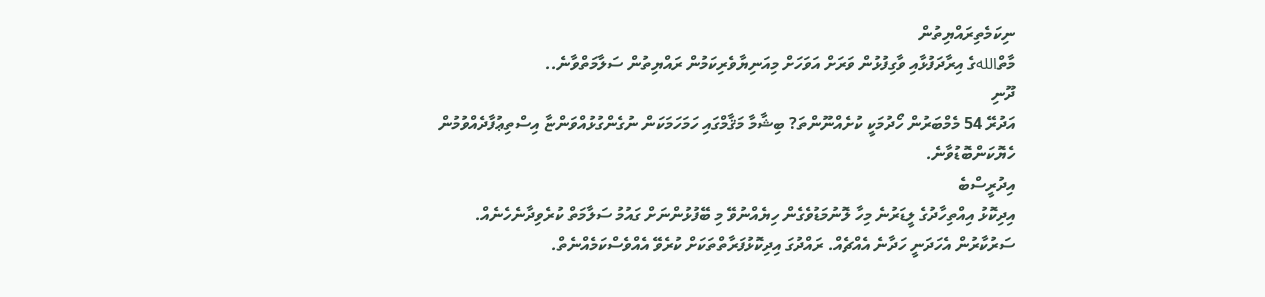ނިކަމެތިރައްޔިތުން
މާތްاللهގެ އިރާދަފުޅާއި ވާގިފުޅުން ވަރަށް އަވަހަށް މިއަނިޔާވެރިކަމުން ރައްޔިތުން ސަލާމަތްވާނެ..
ދޫނި
އަދުރޭ 54 މެމްބަރުން ހޯދުމަކީ ކުށެއްނޫންތަ? ބިޝާމާ މަޤާމްގައި ހަމަހަމަކަން ނުގެންގުޅުއްވަންޏާ އިސްތިޢުފާދެއްވުމުން ހެޔޮކަންބޮޑުވާނެ.
އިދުރީސްބެ
އިދިކޮޅު އިއްތިހާދުގެ ލީޑަރުނެ މިހާ ލޮނުމަޑުވެގެން ހިޔެއްނުވޭ މި ބޭފުޅުންނަށް ގައުމު ސަލާމަތް ކުރެވިދާނެހެނެއް. ސަރުކާރުން އެހަދަނީ ހަދާނެ އެއްޗެއް. ރައްދުގަ އިދިކޮޅުފަރާތްތަކަށް ކުރެވޭ އެއްވެސްކަމެއްނެތް.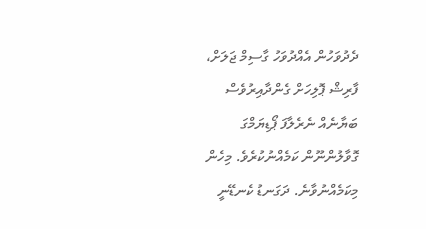ދެދުވަހުން އެއްދުވަހު ގާސިމް ޖަލަށް، ފާރިޝް ޕޮލިހަށް ގެންދާއިރުވެސް ބަޔާނެއް ނެރެލާފަ ޕޯޑިޔަމްގަ ގޮވާލުންނޫން ކަމެއްނުކުރެވެ. މިހެން މިކަމެއްނުވާނެ. ދަގަނޑު ކެނޑޭނީ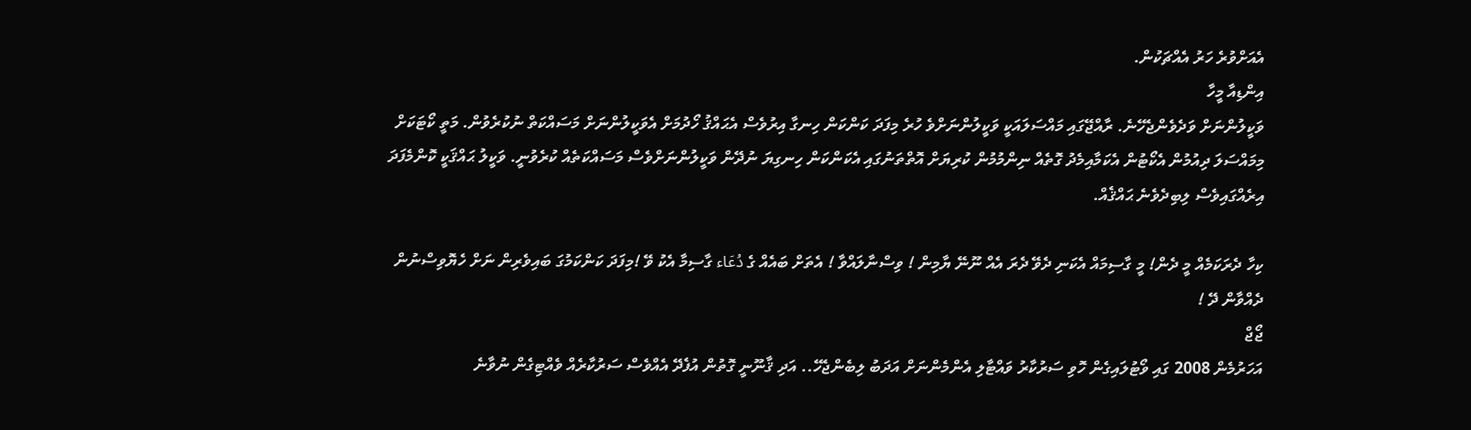އެއަށްވުރެ ހަރު އެއްޗަކުން.
އިންޑިއާ މީހާ
ވަކީލުންނަށް ވަދެވެންޖެހޭނެ. ރާއްޖޭގައި މައްސަލައަކީ ވަކީލުންނަށްވެ ހުރެ މިފަދަ ކަންކަން ހިނގާ އިރުވެސް އެޙައްޤު ހޯދުމަށް އެވަކީލުންނަށް މަސައްކަތް ނުކުރެވުން. މަތީ ކޯޓަކަށް މިމައްސަލަ ދިއުމުން އެކޯޓުން އެކަމާއިމެދު ގޮތެއް ނިންމުމުން ކުރިޔަށް އޮތްތަނުގައި އެކަންކަން ހިނގިޔަ ނުދޭން ވަކީލުންނަށްވެސް މަސައްކަތެއް ކުރެވުނީ. ވަކީލު ޙައްޤަކީ ކޮންމެފަދަ އިރެއްގައިވެސް ލިބިދެވެނެ ޙައްޤެއް.

ކިހާ ދެރަކަމެއް މީ ދެން! މީ ގާސިމައް އެކަނި ދެވޭ ދެރަ އެއް ނޫނޭ ޔާމިން ! ވިސްނާލައްވާ ! އެތަށް ބައެއް ގެ دُعَاء ގާސިމާ އެކު ވޭ !މިފަދަ ކަންކަމުގަ ބައިވެރިން ނަށް ހެޔޮވިސްނުން ދެއްވާން ދޭ !
ޖޯޖް
އަހަރުމެން 2008 ގައި ވޯޓުލައިގެން ހޮވި ސަރުކާރު ވައްޓާލި އެންމެންނަށް އަދަބު ލިބެންޖެހޭ.. އަދި ޤާނޫނީ ގޮތުން އުފެދޭ އެއްވެސް ސަރުކާރެއް ވެއްޓިގެން ނުވާނެ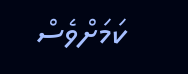ކަމަށްވެސް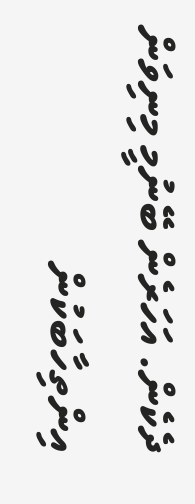ދެކެން. އަހަރެން ބޭނުމީ މިނިވަން އިންތިހާބަކުން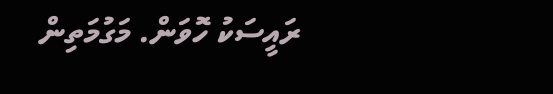ރައީސަކު ހޮވަން. މަގުމަތިން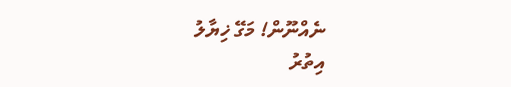ނެއްނޫން! މަގޭ ޚިޔާލު
އިތުރު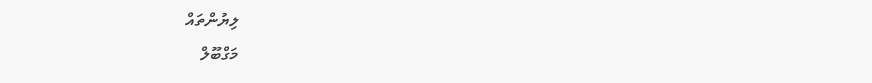ލިޔުންތައް
މަގްބޫލް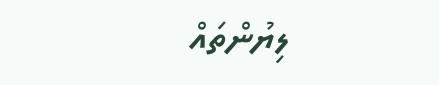ލިޔުންތައް